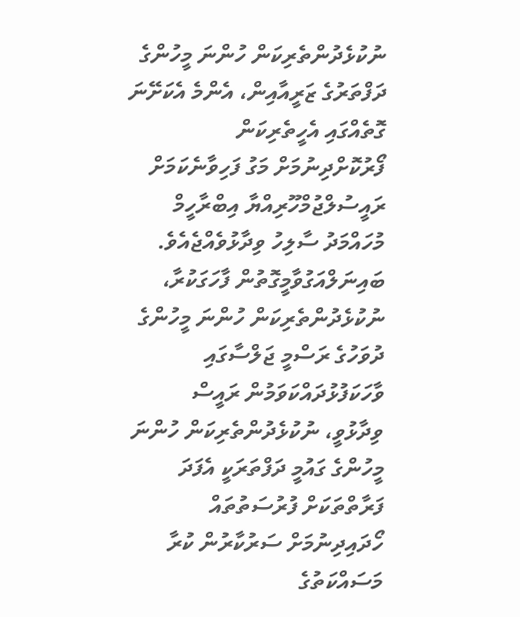ނުކުޅެދުންތެރިކަން ހުންނަ މީހުންގެ ދަފްތަރުގެ ޒަރީއާއިން، އެންމެ އެކަށޭނަ ގޮތެއްގައި އެހީތެރިކަން ފޯރުކޮށްދިނުމަށް މަގު ފަހިވާނެކަމަށް ރައީސުލްޖުމްހޫރިއްޔާ އިބްރާހީމް މުހައްމަދު ސާލިހު ވިދާޅުވެއްޖެއެވެ.
ބައިނަލްއަގުވާމީގޮތުން ފާހަގަކުރާ، ނުކުޅެދުންތެރިކަން ހުންނަ މީހުންގެ ދުވަހުގެ ރަސްމީ ޖަލްސާގައި ވާހަކަފުޅުދައްކަވަމުން ރައީސް ވިދާޅުވީ، ނުކުޅެދުންތެރިކަން ހުންނަ މީހުންގެ ގައުމީ ދަފްތަރަކީ އެފަދަ ފަރާތްތަކަށް ފުރުސަތުތައް ހޯދައިދިނުމަށް ސަރުކާރުން ކުރާ މަސައްކަތުގެ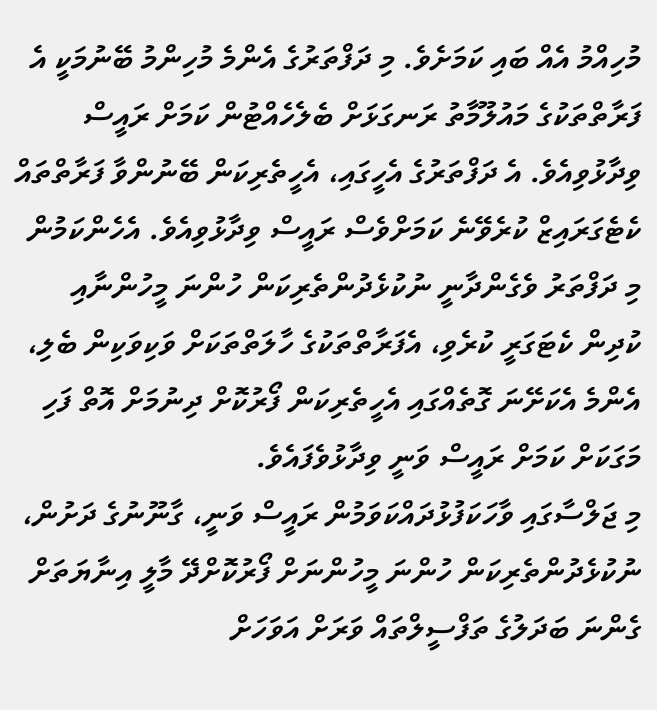މުހިއްމު އެއް ބައި ކަމަށެވެ. މި ދަފްތަރުގެ އެންމެ މުހިންމު ބޭނުމަކީ އެ ފަރާތްތަކުގެ މައުލޫމާތު ރަނގަޅަށް ބެލެހެއްޓުން ކަމަށް ރައީސް ވިދާޅުވިއެވެ. އެ ދަފްތަރުގެ އެހީގައި، އެހީތެރިކަން ބޭނުންވާ ފަރާތްތައް ކެޓެގަރައިޒް ކުރެވޭނެ ކަމަށްވެސް ރައީސް ވިދާޅުވިއެވެ. އެހެންކަމުން މި ދަފްތަރު ވެގެންދާނީ ނުކުޅެދުންތެރިކަން ހުންނަ މީހުންނާއި ކުދިން ކެޓަގަރީ ކުރެވި، އެފަރާތްތަކުގެ ހާލަތްތަކަށް ވަކިވަކިން ބެލި، އެންމެ އެކަށޭނަ ގޮތެއްގައި އެހީތެރިކަން ފޯރުކޮށް ދިނުމަށް އޮތް ފަހި މަގަކަށް ކަމަށް ރައީސް ވަނީ ވިދާޅުވެފައެވެ.
މި ޖަލްސާގައި ވާހަކަފުޅުދައްކަވަމުން ރައީސް ވަނީ، ގާނޫނުގެ ދަށުން، ނުކުޅެދުންތެރިކަން ހުންނަ މީހުންނަށް ފޯރުކޮށްދޭ މާލީ އިނާޔަތަށް ގެންނަ ބަދަލުގެ ތަފްސީލްތައް ވަރަށް އަވަހަށް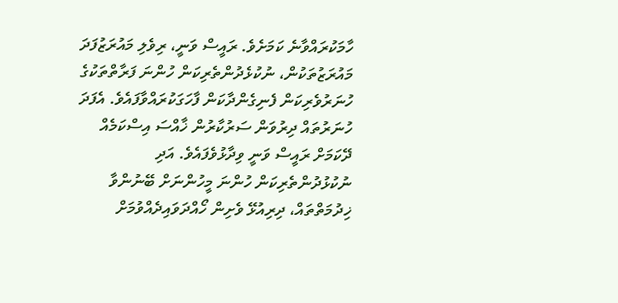ހާމަކުރައްވާނެ ކަމަށެވެ. ރައީސް ވަނީ، ރިވެލި މައުރަޒުފަދަ މައުރަޒުތަކުން، ނުކުޅެދުންތެރިކަން ހުންނަ ފަރާތްތަކުގެ ހުނަރުވެރިކަން ފެނިގެންދާކަން ފާހަގަކުރައްވާފައެވެ. އެފަދަ ހުނަރުތައް ދިރުވަން ސަރުކާރުން ޚާއްސަ އިސްކަމެއް ދޭކަމަށް ރައީސް ވަނީ ވިދާޅުވެފައެވެ. އަދި ނުކުޅުދުންތެރިކަން ހުންނަ މީހުންނަށް ބޭނުންވާ ޚިދުމަތްތައް، ދިރިއުޅޭ ވެށިން ހޯއްދަވައިދެއްވުމަށް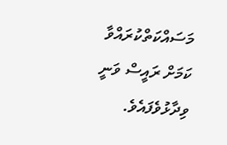މަސައްކަތްކުރައްވާ ކަމަށް ރައީސް ވަނީ ވިދާޅުވެފައެވެ.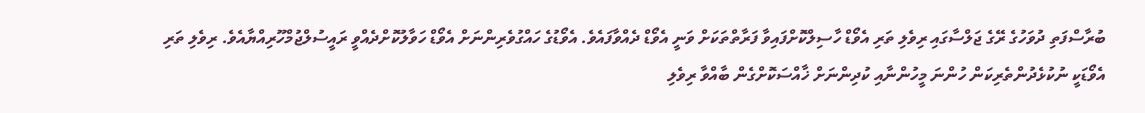ބުރާސްފަތި ދުވަހުގެ ރޭގެ ޖަލްސާގައި ރިވެލި ތަރި އެވޯޑް ހާސިލްކޮށްފައިވާ ފަރާތްތަކަށް ވަނީ އެވޯޑް ދެއްވާފައެވެ. އެވޯޑުގެ ހައްގުވެރިންނަށް އެވޯޑް ހަވާލުކޮށްދެއްވީ ރައީސުލްޖުމްހޫރިއްޔާއެވެ. ރިވެލި ތަރި އެވޯޑަކީ ނުކުޅެދުންތެރިކަން ހުންނަ މީހުންނާއި ކުދިންނަށް ޚާއްސަކޮށްގެން ބާއްވާ ރިވެލި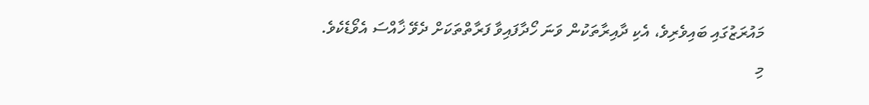މައުރަޒުގައި ބައިވެރިވެ، އެކި ދާއިރާތަކުން ވަނަ ހޯދާފައިވާ ފަރާތްތަކަށް ދެވޭ ޚާއްސަ އެވޯޑެކެވެ. މި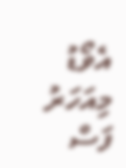އެވޯޑު މިއަހަރު ފަސް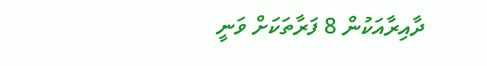ދާއިރާއަކުން 8 ފަރާތަކަށް ވަނީ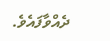ދެއްވާފައެވެ.